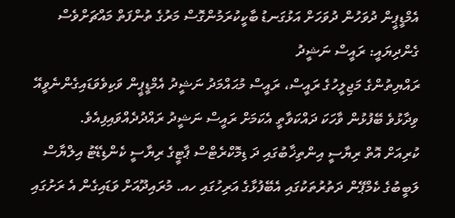އެމްޑީޕީން ދުވަހުން ދުވަހަށް އަޅުގަނޑު ބާކީކުރަމުންގޮސް މަރުގެ ތުންފަތް މައްޗަށްވެސް ގެންދިޔައީ: ރައީސް ނަޝީދު
ރައްޔިތުންގެ މަޖިލީހުގެ ރައީސް، ރައީސް މުޙައްމަދު ނަޝީދު އެމްޑީޕީން ވަކިވެވަޑައިގެންނެވީއޭ ވިދާޅުވެ ބޭފުޅުން ވާހަކަ ދައްކަވާތީ އެކަމަށް ރައީސް ނަޝީދު ރައްދުދެއްވައިފިއެވެ.
ކުރިއަށް އޮތް ރިޔާސީ އިންތިޚާބުގައި ދަ ޑިމޮކްރެޓްސް ޕާޓީގެ ރިޔާސީ ކެންޑިޑޭޓު އިލްޔާސް ލަބީބުގެ ކެމްޕޭން ދަތުރުތަކުގައި އެބޭފުޅާގެ އަރިހުގައި ހއ. މުރައިދޫއަށް ވަޑައިގެން އެ ރަށުގައި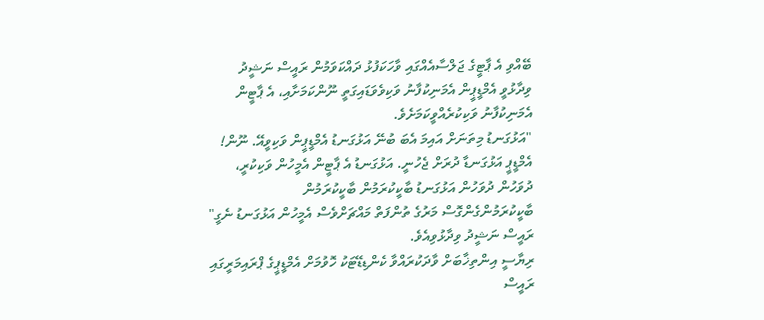ބޭއްވި އެ ޕާޓީގެ ޖަލްސާއެއްގައި ވާހަކަފުޅު ދައްކަވަމުން ރައީސް ނަޝީދު ވިދާޅުވީ އެމްޑީޕީން އެމަނިކުފާނު ވަކިވެވަޑައިގަތީ ނޫންކަމަށާއި، އެ ޕާޓީން އެމަނިކުފާނު ވަކިކުރެއްވީކަމަށެވެ.
"އަޅުގަނޑު މިތަނަށް އައިމަ އެބަ ބުނޭ އަޅުގަނޑު އެމްޑީޕީން ވަކިވީއޭ. ނޫން! އެމްޑީޕީ އަޅުގަނޑާ ދުރަށް ޖެހުނީ. އަޅުގަނޑު އެ ޕާޓީން އެމީހުން ވަކިކުރީ، ދުވަހުން ދުވަހުން އަޅުގަނޑު ބާކީކުރަމުން ބާކީކުރަމުން ބާކީކުރަމުންގެންގޮސް މަރުގެ ތުންފަތް މައްޗަށްވެސް އެމީހުން އަޅުގަނޑު ނެގީ" ރައީސް ނަޝީދު ވިދާޅުވިއެވެ.
ރިޔާސީ އިންތިޚާބަށް ވާދަކުރައްވާ ކެންޑިޑޭޓަކު ހޮވުމަށް އެމްޑީޕީގެ ޕްރައިމަރީގައި ރައީސް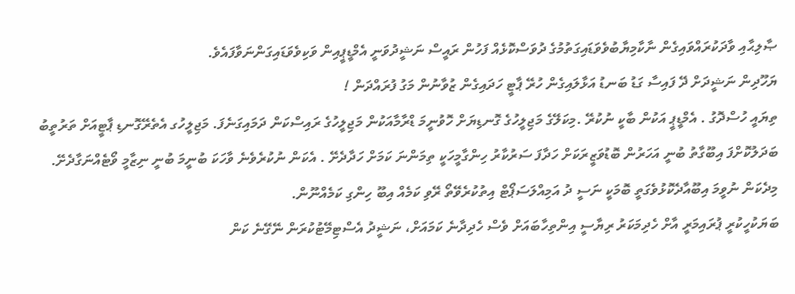ޞާލިޙާއި ވާދަކުރައްވައިގެން ނާކާމިޔާބުވެވަޑައިގަތުމުގެ ދުވަސްކޮޅެއް ފަހުން ރައީސް ނަޝީދުވަނީ އެމްޑީޕީއިން ވަކިވެވަޑައިގަންނަވާފައެވެ.
ޔަހޫދިން ނަޝީދަށް ދޭ ފައިސާ ގަޑު ބަނޑު އަޅާލައިގެން ހުރޭ ޕާޓީ ހަދައިގެން ޒުވާނުން މަގު ފުރައްދަން !
ތިޔައީ ހުސްދޮގު . އެމްޑީޕީ އަކުން ބާކީ ނުކުރޭ .މިކަލޭގެ މަޖިލީހުގެ ގޮނޑިޔަށް ހޮވުނީމަ ޑްރާމާއަކުން މަޖިލީހުގެ ރައިސްކަން ދަމައިގަނެފަ. މަޖިލީހުގ އެތެރޭގޮނޑި ޕާޓީއަށް ތަރުތީބު ބަދަލުކޮށްފަ އިބޫގާތު ބުނީ އަހަރުން ބޮޑުވަޒީރަކަށް ހަދާފަ ސަރުކާރު ހިންގާމީހަކީ ތިމަންނަ ކަމަށް ހަދާދެށޭ . އެކަން ނުކުރެވެނެ ވާހަކަ ބުނީމަ ބުނީ ނިޒާމީ ވޯޓެއްނަގާދެށޭ. މިދެކަން ނުވީމަ އިބޫއާދެކޮޅުވެގަތީ ބޮމަކީ ނަސީ ދު އަމިއްލަސަޕޯޓް އިތުކުރެވޭތޯ ރޭވި ކަމެއް އިބޫ ހިންގި ކަމެއްނޫން.
ބަޔަކުހީކުރީ ޕުރައިމަރީ އާށް ހެދިމަކަރު ރިޔާސީ އިންތިހާބައަށް ވެސް ހެދިދާނެ ކަމައަށް، ނަޝީދު އެސްޓިމޭޓުކުރަން ނޭގޭނެ ކަން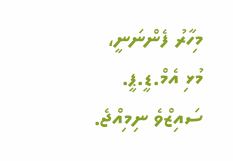މިހާރު ފެންނަނީ، މުޅި އެމް.ޑީ.ޕީ. ސައިޒްވެ ނިމިއްޖެ.